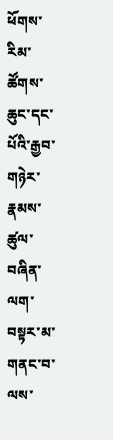ཕོགས་རིམ་ཚོགས་ཆུང་དང་པོའི་རྒྱབ་གཉེར་རྣམས་ཚུལ་བཞིན་ལག་བསྟར་མ་གནང་བ་ལས་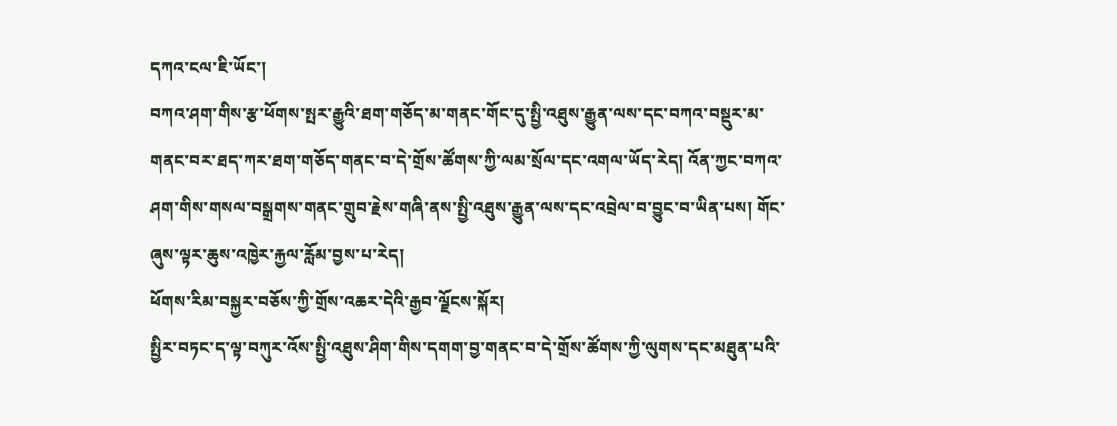དཀའ་ངལ་ཇི་ཡོང་།
བཀའ་ཤག་གིས་རྩ་ཕོགས་སྤར་རྒྱུའི་ཐག་གཅོད་མ་གནང་གོང་དུ་སྤྱི་འཐུས་རྒྱུན་ལས་དང་བཀའ་བསྡུར་མ་གནང་བར་ཐད་ཀར་ཐག་གཅོད་གནང་བ་དེ་གྲོས་ཚོགས་ཀྱི་ལམ་སྲོལ་དང་འགལ་ཡོད་རེད། འོན་ཀྱང་བཀའ་ཤག་གིས་གསལ་བསྒྲགས་གནང་གྲུབ་རྗེས་གཞི་ནས་སྤྱི་འཐུས་རྒྱུན་ལས་དང་འབྲེལ་བ་བྱུང་བ་ཡིན་པས། གོང་ཞུས་ལྟར་ཆུས་འཁྱེར་རྐྱལ་རློམ་བྱས་པ་རེད།
ཕོགས་རིམ་བསྐྱར་བཅོས་ཀྱི་གྲོས་འཆར་དེའི་རྒྱབ་ལྗོངས་སྐོར།
སྤྱིར་བཏང་ད་ལྟ་བཀུར་འོས་སྤྱི་འཐུས་ཤིག་གིས་དགག་བྱ་གནང་བ་དེ་གྲོས་ཚོགས་ཀྱི་ལུགས་དང་མཐུན་པའི་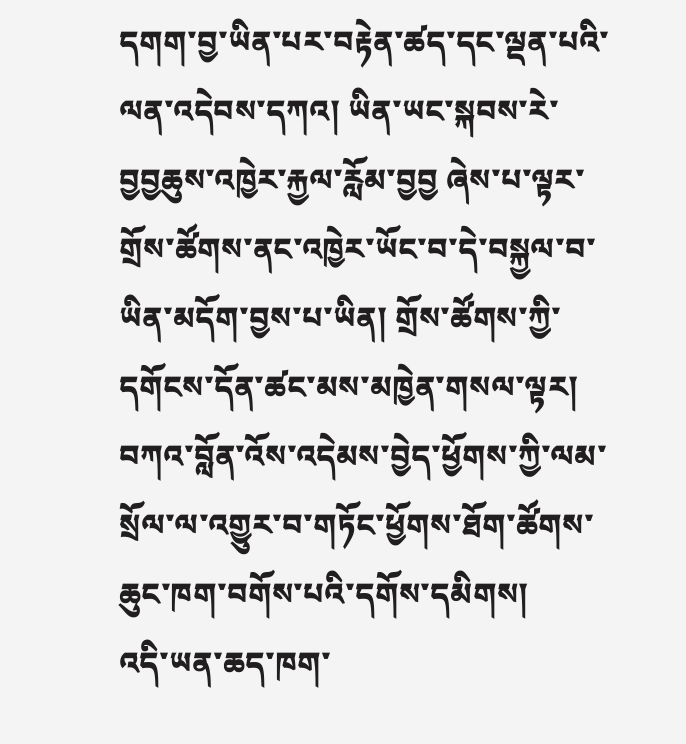དགག་བྱ་ཡིན་པར་བརྟེན་ཚད་དང་ལྡན་པའི་ལན་འདེབས་དཀའ། ཡིན་ཡང་སྐབས་རེ་ བྱབྱཆུས་འཁྱེར་རྐྱལ་རློམ་བྱབྱ ཞེས་པ་ལྟར་གྲོས་ཚོགས་ནང་འཁྱེར་ཡོང་བ་དེ་བསྐྱལ་བ་ཡིན་མདོག་བྱས་པ་ཡིན། གྲོས་ཚོགས་ཀྱི་དགོངས་དོན་ཚང་མས་མཁྱེན་གསལ་ལྟར།
བཀའ་བློན་འོས་འདེམས་བྱེད་ཕྱོགས་ཀྱི་ལམ་སྲོལ་ལ་འགྱུར་བ་གཏོང་ཕྱོགས་ཐོག་ཚོགས་ཆུང་ཁག་བགོས་པའི་དགོས་དམིགས།
འདི་ཡན་ཆད་ཁག་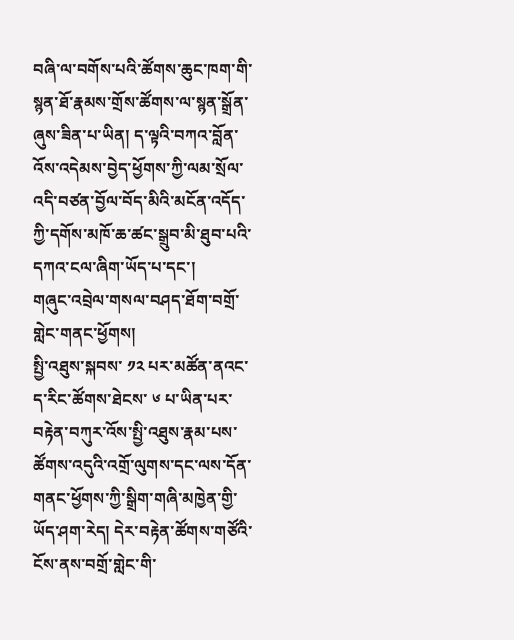བཞི་ལ་བགོས་པའི་ཚོགས་ཆུང་ཁག་གི་སྙན་ཐོ་རྣམས་གྲོས་ཚོགས་ལ་སྙན་སྒྲོན་ཞུས་ཟིན་པ་ཡིན། ད་ལྟའི་བཀའ་བློན་འོས་འདེམས་བྱེད་ཕྱོགས་ཀྱི་ལམ་སྲོལ་འདི་བཙན་བྱོལ་བོད་མིའི་མངོན་འདོད་ཀྱི་དགོས་མཁོ་ཆ་ཚང་སྒྲུབ་མི་ཐུབ་པའི་དཀའ་ངལ་ཞིག་ཡོད་པ་དང་།
གཞུང་འབྲེལ་གསལ་བཤད་ཐོག་བགྲོ་གླེང་གནང་ཕྱོགས།
སྤྱི་འཐུས་སྐབས་ ༡༢ པར་མཚོན་ནའང་ད་རིང་ཚོགས་ཐེངས་ ༦ པ་ཡིན་པར་བརྟེན་བཀུར་འོས་སྤྱི་འཐུས་རྣམ་པས་ཚོགས་འདུའི་འགྲོ་ལུགས་དང་ལས་དོན་གནང་ཕྱོགས་ཀྱི་སྒྲིག་གཞི་མཁྱེན་གྱི་ཡོད་ཤག་རེད། དེར་བརྟེན་ཚོགས་གཙོའི་ངོས་ནས་བགྲོ་གླེང་གི་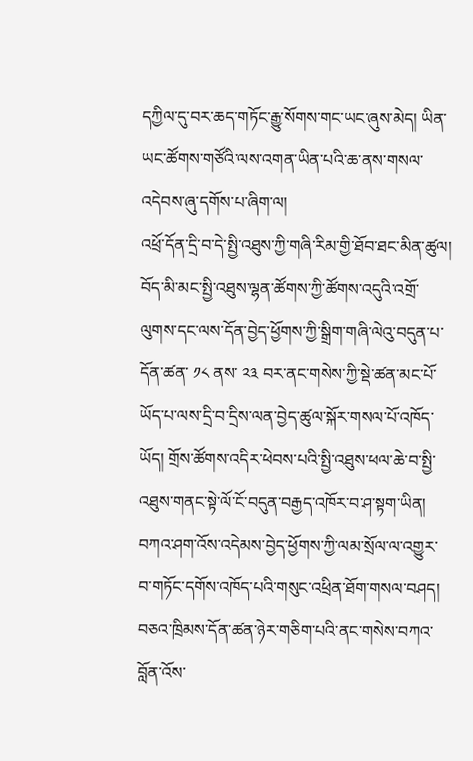དཀྱིལ་དུ་བར་ཆད་གཏོང་རྒྱུ་སོགས་གང་ཡང་ཞུས་མེད། ཡིན་ཡང་ཚོགས་གཙོའི་ལས་འགན་ཡིན་པའི་ཆ་ནས་གསལ་འདེབས་ཞུ་དགོས་པ་ཞིག་ལ།
འཕྲོ་དོན་དྲི་བ་དེ་སྤྱི་འཐུས་ཀྱི་གཞི་རིམ་གྱི་ཐོབ་ཐང་མིན་ཚུལ།
བོད་མི་མང་སྤྱི་འཐུས་ལྷན་ཚོགས་ཀྱི་ཚོགས་འདུའི་འགྲོ་ལུགས་དང་ལས་དོན་བྱེད་ཕྱོགས་ཀྱི་སྒྲིག་གཞི་ལེའུ་བདུན་པ་དོན་ཚན་ ༡༨ ནས་ ༢༣ བར་ནང་གསེས་ཀྱི་སྡེ་ཚན་མང་པོ་ཡོད་པ་ལས་དྲི་བ་དྲིས་ལན་བྱེད་ཚུལ་སྐོར་གསལ་པོ་འཁོད་ཡོད། གྲོས་ཚོགས་འདིར་ཕེབས་པའི་སྤྱི་འཐུས་ཕལ་ཆེ་བ་སྤྱི་འཐུས་གནང་སྟེ་ལོ་ངོ་བདུན་བརྒྱད་འཁོར་བ་ཤ་སྟག་ཡིན།
བཀའ་ཤག་འོས་འདེམས་བྱེད་ཕྱོགས་ཀྱི་ལམ་སྲོལ་ལ་འགྱུར་བ་གཏོང་དགོས་འཁོད་པའི་གསུང་འཕྲིན་ཐོག་གསལ་བཤད།
བཅའ་ཁྲིམས་དོན་ཚན་ཉེར་གཅིག་པའི་ནང་གསེས་བཀའ་བློན་འོས་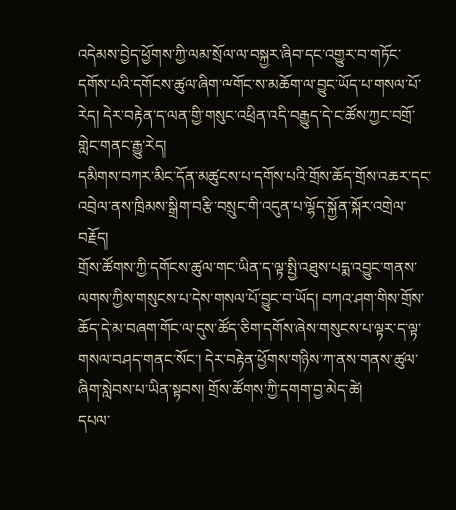འདེམས་བྱེད་ཕྱོགས་ཀྱི་ལམ་སྲོལ་ལ་བསྐྱར་ཞིབ་དང་འགྱུར་བ་གཏོང་དགོས་པའི་དགོངས་ཚུལ་ཞིག་ྋགོང་ས་མཆོག་ལ་བྱུང་ཡོད་པ་གསལ་པོ་རེད། དེར་བརྟེན་ད་ལན་གྱི་གསུང་འཕྲིན་འདི་བརྒྱུད་དེ་ང་ཚོས་ཀྱང་བགྲོ་གླེང་གནང་རྒྱུ་རེད།
དམིགས་བཀར་མིང་དོན་མཚུངས་པ་དགོས་པའི་གྲོས་ཆོད་གྲོས་འཆར་དང་འབྲེལ་ནས་ཁྲིམས་སྒྲིག་བརྩི་བསྲུང་གི་འདུན་པ་ལྷོད་སྐྱོན་སྐོར་འགྲེལ་བརྗོད།
གྲོས་ཚོགས་ཀྱི་དགོངས་ཚུལ་གང་ཡིན་ད་ལྟ་སྤྱི་འཐུས་པདྨ་འབྱུང་གནས་ལགས་ཀྱིས་གསུངས་པ་དེས་གསལ་པོ་བྱུང་བ་ཡོད། བཀའ་ཤག་གིས་གྲོས་ཆོད་དེ་མ་བཞག་གོང་ལ་དུས་ཚོད་ཅིག་དགོས་ཞེས་གསུངས་པ་ལྟར་ད་ལྟ་གསལ་བཤད་གནང་སོང་། དེར་བརྟེན་ཕྱོགས་གཉིས་ཀ་ནས་གནས་ཚུལ་ཞིག་སླེབས་པ་ཡིན་སྟབས། གྲོས་ཚོགས་ཀྱི་དགག་བྱ་མེད་ཚེ།
དཔལ་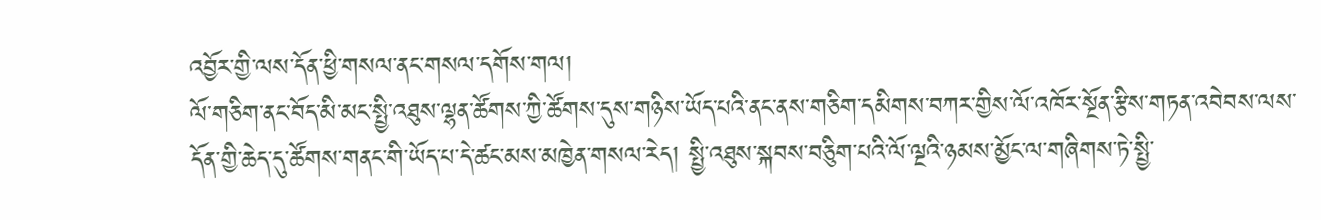འབྱོར་གྱི་ལས་དོན་ཕྱི་གསལ་ནང་གསལ་དགོས་གལ།
ལོ་གཅིག་ནང་བོད་མི་མང་སྤྱི་འཐུས་ལྷན་ཚོགས་ཀྱི་ཚོགས་དུས་གཉིས་ཡོད་པའི་ནང་ནས་གཅིག་དམིགས་བཀར་གྱིས་ལོ་འཁོར་སྔོན་རྩིས་གཏན་འབེབས་ལས་དོན་གྱི་ཆེད་དུ་ཚོགས་གནང་གི་ཡོད་པ་དེ་ཚང་མས་མཁྱེན་གསལ་རེད། སྤྱི་འཐུས་སྐབས་བཅིུག་པའི་ལོ་ལྔའི་ཉམས་མྱོང་ལ་གཞིགས་ཏེ་སྤྱི་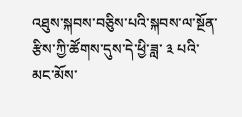འཐུས་སྐབས་བཅིུས་པའི་སྐབས་ལ་སྔོན་རྩིས་ཀྱི་ཚོགས་དུས་དེ་ཕྱི་ཟླ་ ༣ པའི་
མང་མོས་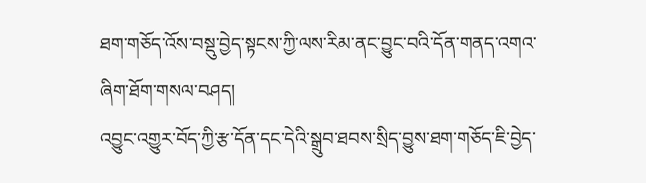ཐག་གཅོད་འོས་བསྡུ་བྱེད་སྟངས་ཀྱི་ལས་རིམ་ནང་བྱུང་བའི་དོན་གནད་འགའ་ཞིག་ཐོག་གསལ་བཤད།
འབྱུང་འགྱུར་བོད་ཀྱི་རྩ་དོན་དང་དེའི་སྒྲུབ་ཐབས་སྲིད་བྱུས་ཐག་གཅོད་ཇི་བྱེད་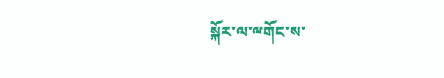སྐོར་ལ་ྋགོང་ས་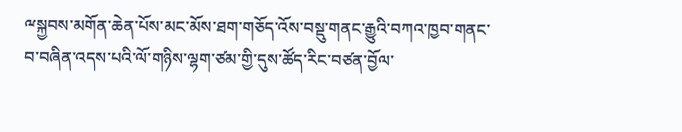ྋསྐྱབས་མགོན་ཆེན་པོས་མང་མོས་ཐག་གཅོད་འོས་བསྡུ་གནང་རྒྱུའི་བཀའ་ཁྱབ་གནང་བ་བཞིན་འདས་པའི་ལོ་གཉིས་ལྷག་ཙམ་གྱི་དུས་ཚོད་རིང་བཙན་བྱོལ་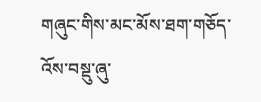གཞུང་གིས་མང་མོས་ཐག་གཅོད་འོས་བསྡུ་ཞུ་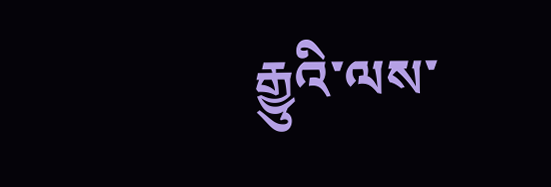རྒྱུའི་ལས་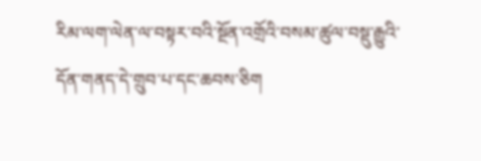རིམ་ལག་ལེན་ལ་བསྟར་བའི་སྔོན་འགྲོའི་བསམ་ཚུལ་བསྡུ་རྒྱུའི་དོན་གནད་དེ་གྲུབ་པ་དང་ཆབས་ཅིག